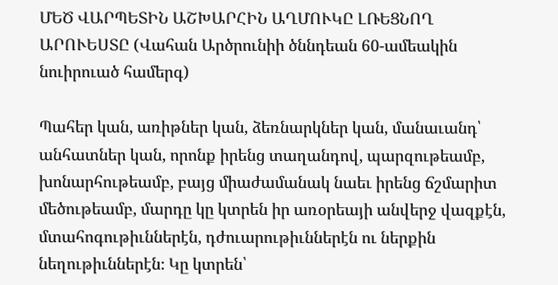ՄԵԾ ՎԱՐՊԵՏԻՆ ԱՇԽԱՐՀԻՆ ԱՂՄՈՒԿԸ ԼՌԵՑՆՈՂ ԱՐՈՒԵՍՏԸ (Վահան Արծրունիի ծննդեան 60-ամեակին նուիրուած համերգ)

Պահեր կան, առիթներ կան, ձեռնարկներ կան, մանաւանդ՝ անհատներ կան, որոնք իրենց տաղանդով, պարզութեամբ, խոնարհութեամբ, բայց միաժամանակ նաեւ իրենց ճշմարիտ մեծութեամբ, մարդը կը կտրեն իր առօրեայի անվերջ վազքէն, մտահոգութիւններէն, դժուարութիւններէն ու ներքին նեղութիւններէն։ Կը կտրեն՝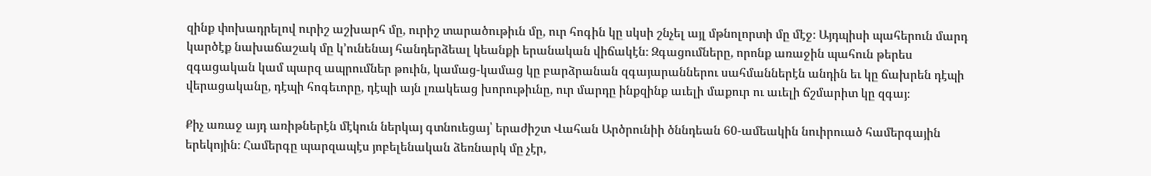զինք փոխադրելով ուրիշ աշխարհ մը, ուրիշ տարածութիւն մը, ուր հոգին կը սկսի շնչել այլ մթնոլորտի մը մէջ։ Այդպիսի պահերուն մարդ կարծէք նախաճաշակ մը կ՚ունենայ հանդերձեալ կեանքի երանական վիճակէն։ Զգացումները, որոնք առաջին պահուն թերես զգացական կամ պարզ ապրումներ թուին, կամաց-կամաց կը բարձրանան զգայարաններու սահմաններէն անդին եւ կը ճախրեն դէպի վերացականը, դէպի հոգեւորը, դէպի այն լռակեաց խորութիւնը, ուր մարդը ինքզինք աւելի մաքուր ու աւելի ճշմարիտ կը զգայ։

Քիչ առաջ այդ առիթներէն մէկուն ներկայ գտնուեցայ՝ երաժիշտ Վահան Արծրունիի ծննդեան 60-ամեակին նուիրուած համերգային երեկոյին։ Համերգը պարզապէս յոբելենական ձեռնարկ մը չէր,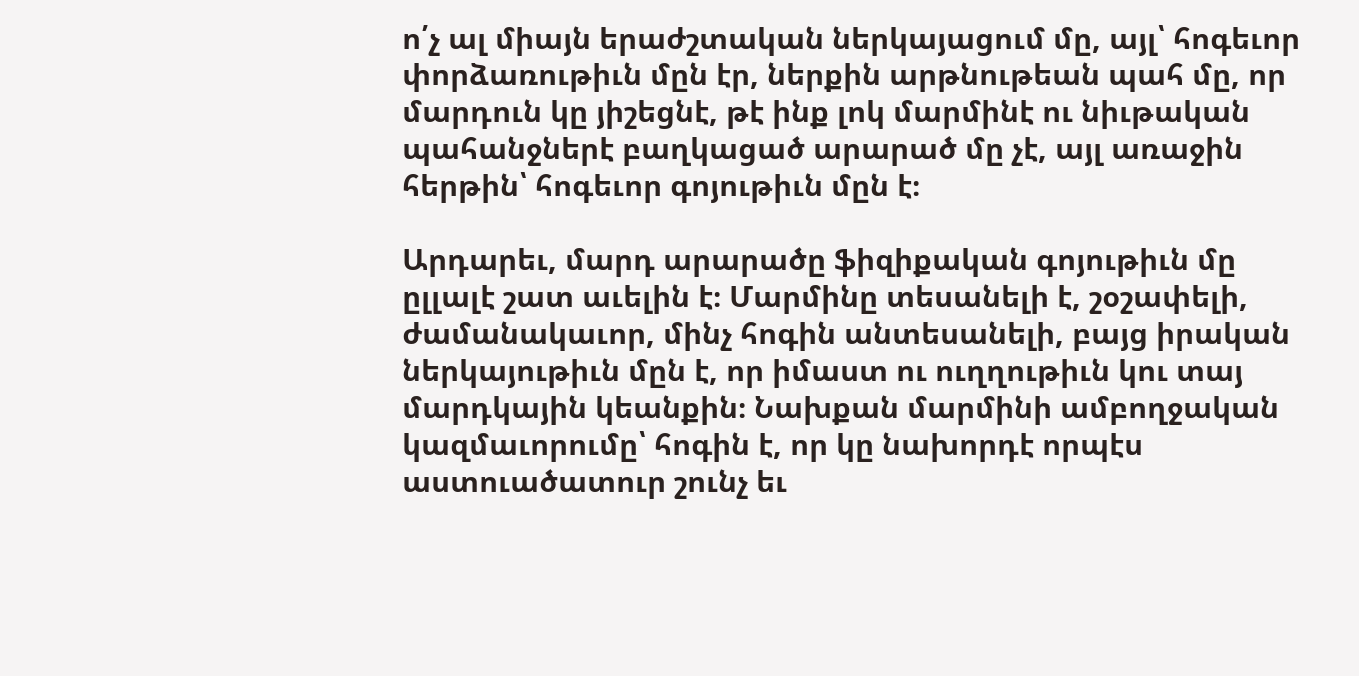ո՛չ ալ միայն երաժշտական ներկայացում մը, այլ՝ հոգեւոր փորձառութիւն մըն էր, ներքին արթնութեան պահ մը, որ մարդուն կը յիշեցնէ, թէ ինք լոկ մարմինէ ու նիւթական պահանջներէ բաղկացած արարած մը չէ, այլ առաջին հերթին՝ հոգեւոր գոյութիւն մըն է։

Արդարեւ, մարդ արարածը ֆիզիքական գոյութիւն մը ըլլալէ շատ աւելին է։ Մարմինը տեսանելի է, շօշափելի, ժամանակաւոր, մինչ հոգին անտեսանելի, բայց իրական ներկայութիւն մըն է, որ իմաստ ու ուղղութիւն կու տայ մարդկային կեանքին։ Նախքան մարմինի ամբողջական կազմաւորումը՝ հոգին է, որ կը նախորդէ որպէս աստուածատուր շունչ եւ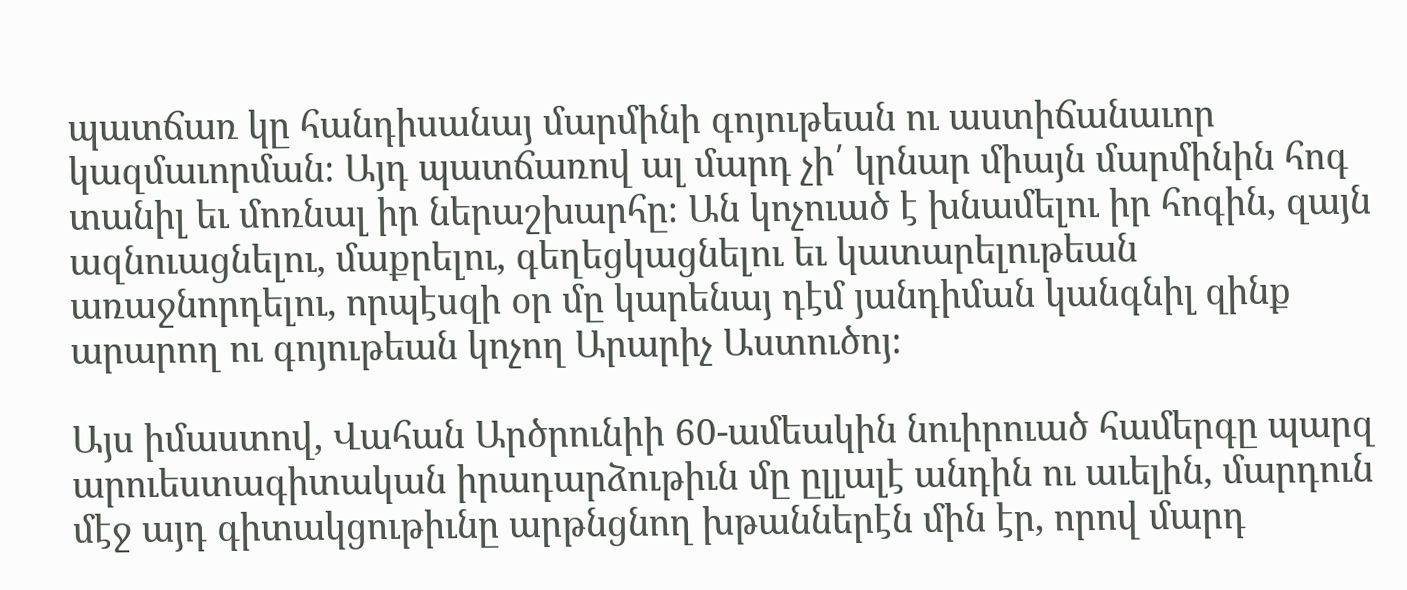պատճառ կը հանդիսանայ մարմինի գոյութեան ու աստիճանաւոր կազմաւորման։ Այդ պատճառով ալ մարդ չի՛ կրնար միայն մարմինին հոգ տանիլ եւ մոռնալ իր ներաշխարհը։ Ան կոչուած է խնամելու իր հոգին, զայն ազնուացնելու, մաքրելու, գեղեցկացնելու եւ կատարելութեան առաջնորդելու, որպէսզի օր մը կարենայ դէմ յանդիման կանգնիլ զինք արարող ու գոյութեան կոչող Արարիչ Աստուծոյ։

Այս իմաստով, Վահան Արծրունիի 60-ամեակին նուիրուած համերգը պարզ արուեստագիտական իրադարձութիւն մը ըլլալէ անդին ու աւելին, մարդուն մէջ այդ գիտակցութիւնը արթնցնող խթաններէն մին էր, որով մարդ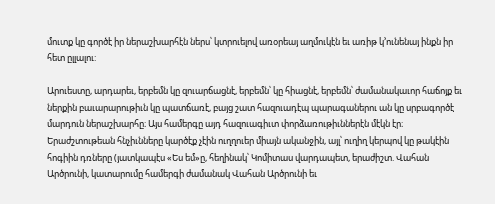մուտք կը գործէ իր ներաշխարհէն ներս՝ կտրուելով առօրեայ աղմուկէն եւ առիթ կ՚ունենայ ինքն իր հետ ըլլալու:

Արուեստը, արդարեւ, երբեմն կը զուարճացնէ, երբեմն՝ կը հիացնէ, երբեմն՝ ժամանակաւոր հաճոյք եւ ներքին բաւարարութիւն կը պատճառէ, բայց շատ հազուադէպ պարագաներու ան կը սրբագործէ մարդուն ներաշխարհը։ Այս համերգը այդ հազուագիւտ փորձառութիւններէն մէկն էր։ Երաժշտութեան հնչիւնները կարծէք չէին ուղղուեր միայն ականջին, այլ՝ ուղիղ կերպով կը թակէին հոգիին դռները (յատկապէս «Ես եմ»ը, հեղինակ՝ Կոմիտաս վարդապետ, երաժիշտ. Վահան Արծրունի, կատարումը համերգի ժամանակ Վահան Արծրունի եւ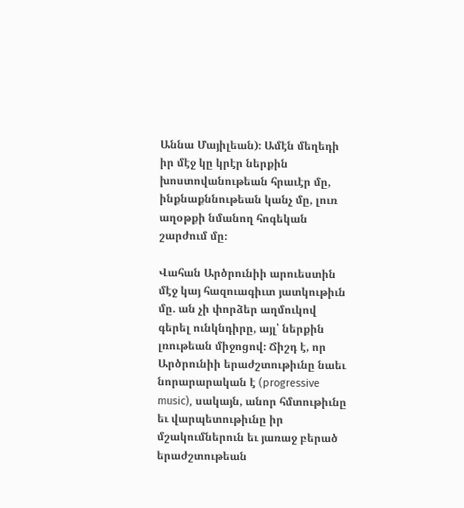Աննա Մայիլեան)։ Ամէն մեղեդի իր մէջ կը կրէր ներքին խոստովանութեան հրաւէր մը, ինքնաքննութեան կանչ մը, լուռ աղօթքի նմանող հոգեկան շարժում մը։

Վահան Արծրունիի արուեստին մէջ կայ հազուագիւտ յատկութիւն մը. ան չի փորձեր աղմուկով գերել ունկնդիրը, այլ՝ ներքին լռութեան միջոցով։ Ճիշդ է, որ Արծրունիի երաժշտութիւնը նաեւ նորարարական է (progressive music), սակայն, անոր հմտութիւնը եւ վարպետութիւնը իր մշակումներուն եւ յառաջ բերած երաժշտութեան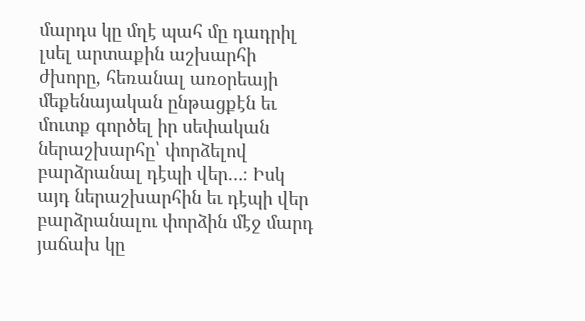մարդս կը մղէ պահ մը դադրիլ լսել արտաքին աշխարհի ժխորը, հեռանալ առօրեայի մեքենայական ընթացքէն եւ մուտք գործել իր սեփական ներաշխարհը՝ փորձելով բարձրանալ դէպի վեր…։ Իսկ այդ ներաշխարհին եւ դէպի վեր բարձրանալու փորձին մէջ մարդ յաճախ կը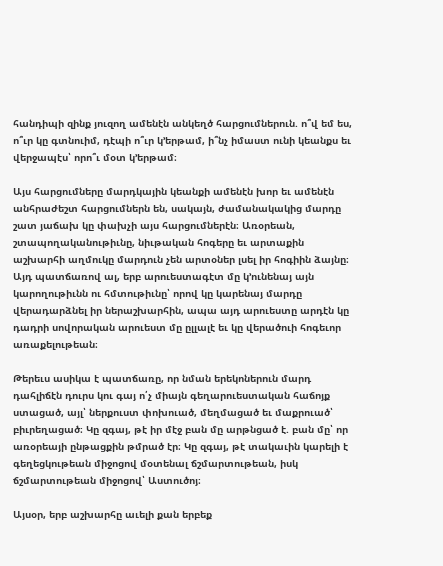հանդիպի զինք յուզող ամենէն անկեղծ հարցումներուն. ո՞վ եմ ես, ո՞ւր կը գտնուիմ, դէպի ո՞ւր կ՚երթամ, ի՞նչ իմաստ ունի կեանքս եւ վերջապէս՝ որո՞ւ մօտ կ՚երթամ։

Այս հարցումները մարդկային կեանքի ամենէն խոր եւ ամենէն անհրաժեշտ հարցումներն են, սակայն, ժամանակակից մարդը շատ յաճախ կը փախչի այս հարցումներէն։ Առօրեան, շտապողականութիւնը, նիւթական հոգերը եւ արտաքին աշխարհի աղմուկը մարդուն չեն արտօներ լսել իր հոգիին ձայնը։ Այդ պատճառով ալ, երբ արուեստագէտ մը կ՚ունենայ այն կարողութիւնն ու հմտութիւնը՝ որով կը կարենայ մարդը վերադարձնել իր ներաշխարհին, ապա այդ արուեստը արդէն կը դադրի սովորական արուեստ մը ըլլալէ եւ կը վերածուի հոգեւոր առաքելութեան։

Թերեւս ասիկա է պատճառը, որ նման երեկոներուն մարդ դահլիճէն դուրս կու գայ ո՛չ միայն գեղարուեստական հաճոյք ստացած, այլ՝ ներքուստ փոխուած, մեղմացած եւ մաքրուած՝ բիւրեղացած։ Կը զգայ, թէ իր մէջ բան մը արթնցած է. բան մը՝ որ առօրեայի ընթացքին թմրած էր։ Կը զգայ, թէ տակաւին կարելի է գեղեցկութեան միջոցով մօտենալ ճշմարտութեան, իսկ ճշմարտութեան միջոցով՝ Աստուծոյ։

Այսօր, երբ աշխարհը աւելի քան երբեք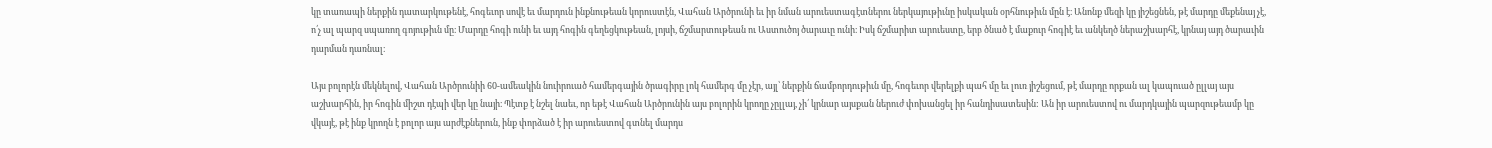կը տառապի ներքին դատարկութենէ, հոգեւոր սովէ եւ մարդուն ինքնութեան կորուստէն, Վահան Արծրունի եւ իր նման արուեստագէտներու ներկայութիւնը իսկական օրհնութիւն մըն է։ Անոնք մեզի կը յիշեցնեն, թէ մարդը մեքենայ չէ, ո՛չ ալ պարզ սպառող գոյութիւն մը։ Մարդը հոգի ունի եւ այդ հոգին գեղեցկութեան, լոյսի, ճշմարտութեան ու Աստուծոյ ծարաւը ունի։ Իսկ ճշմարիտ արուեստը, երբ ծնած է մաքուր հոգիէ եւ անկեղծ ներաշխարհէ, կրնայ այդ ծարաւին դարման դառնալ։

Այս բոլորէն մեկնելով, Վահան Արծրունիի 60-ամեակին նուիրուած համերգային ծրագիրը լոկ համերգ մը չէր, այլ՝ ներքին ճամբորդութիւն մը, հոգեւոր վերելքի պահ մը եւ լուռ յիշեցում, թէ մարդը որքան ալ կապուած ըլլայ այս աշխարհին, իր հոգին միշտ դէպի վեր կը նայի։ Պէտք է նշել նաեւ, որ եթէ Վահան Արծրունին այս բոլորին կրողը չըլլայ, չի՛ կրնար այսքան ներուժ փոխանցել իր հանդիսատեսին: Ան իր արուեստով ու մարդկային պարզութեամբ կը վկայէ, թէ ինք կրողն է բոլոր այս արժէքներուն, ինք փորձած է իր արուեստով գտնել մարդս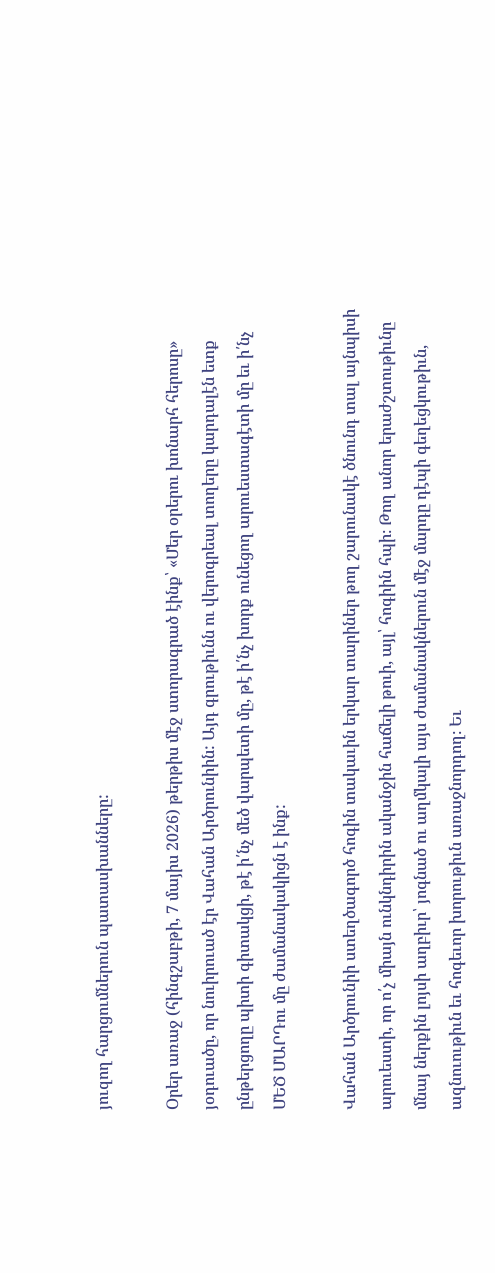յուզող հարցումներուն պատասխանները:

Օրեր առաջ (հինգշաբթի, 7 մայիս 2026) թերթիս մէջ ստորագրած էինք՝ «Մեր օրերու խոնարհ հերոսը» յօդուածը, որ նուիրուած էր Վահան Արծրունիին: Այդ գրութիւնն ու վերոգրեալ տողերը կարդալէն ետք ընթերցողը պիտի գիտակցի, թէ ի՛նչ մեծ վարպետի մը, թէ ի՛նչ խորք ունեցող արուեստագէտի մը եւ ի՛նչ ՄԵԾ ՄԱՐԴու մը ժամանակակիցն է ինք:

Վահան Արծրունիի ստեղծագործ հոգին տակաւին երկար տարիներ թող շարունակէ ծնունդ տալ այնպիսի արուեստի, որ ո՛չ միայն ունկնդիրին ականջին հաճելի թուի, այլ՝ հոգիին հպի։ Թող անոր երաժշտութիւնը մնայ ներքին լոյսի աղբիւր՝ յոգնած ու աղմկալի այս ժամանակներուն մէջ մարդը դէպի գեղեցկութիւն, ազնուութիւն եւ հոգեւոր խորութիւն առաջնորդող։ Եւ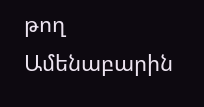թող Ամենաբարին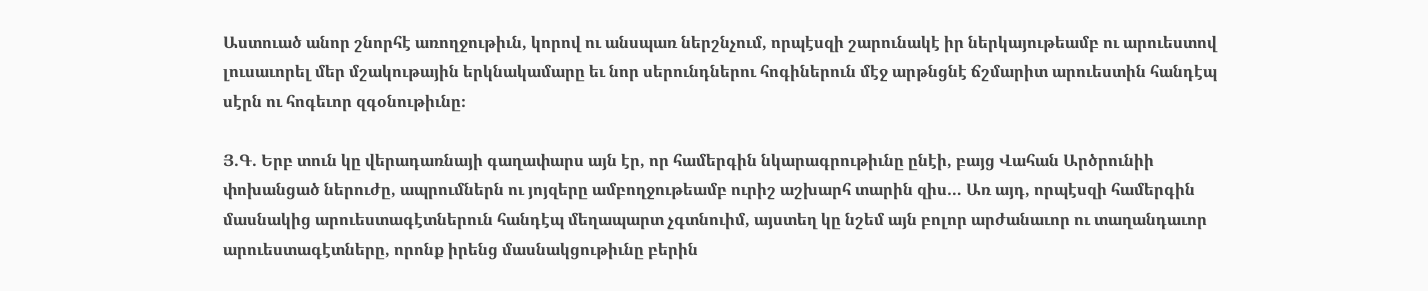Աստուած անոր շնորհէ առողջութիւն, կորով ու անսպառ ներշնչում, որպէսզի շարունակէ իր ներկայութեամբ ու արուեստով լուսաւորել մեր մշակութային երկնակամարը եւ նոր սերունդներու հոգիներուն մէջ արթնցնէ ճշմարիտ արուեստին հանդէպ սէրն ու հոգեւոր զգօնութիւնը։

Յ.Գ. Երբ տուն կը վերադառնայի գաղափարս այն էր, որ համերգին նկարագրութիւնը ընէի, բայց Վահան Արծրունիի փոխանցած ներուժը, ապրումներն ու յոյզերը ամբողջութեամբ ուրիշ աշխարհ տարին զիս… Առ այդ, որպէսզի համերգին մասնակից արուեստագէտներուն հանդէպ մեղապարտ չգտնուիմ, այստեղ կը նշեմ այն բոլոր արժանաւոր ու տաղանդաւոր արուեստագէտները, որոնք իրենց մասնակցութիւնը բերին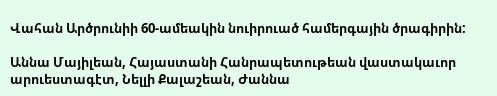Վահան Արծրունիի 60-ամեակին նուիրուած համերգային ծրագիրին:

Աննա Մայիլեան, Հայաստանի Հանրապետութեան վաստակաւոր արուեստագէտ, Նելլի Քալաշեան, Ժաննա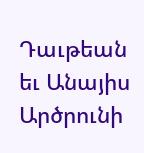Դաւթեան եւ Անայիս Արծրունի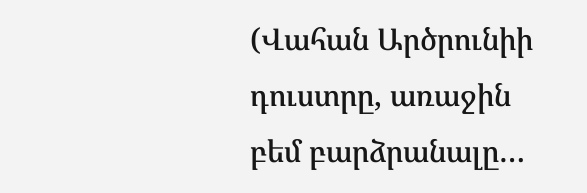(Վահան Արծրունիի դուստրը, առաջին բեմ բարձրանալը…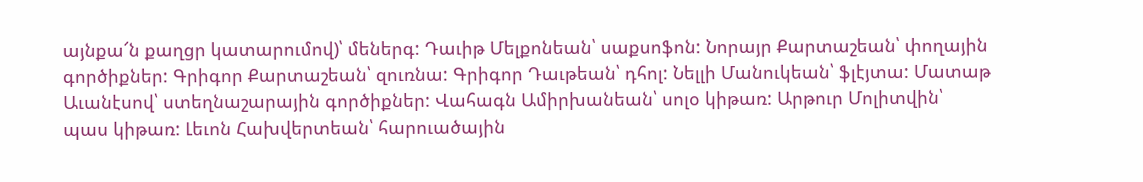այնքա՜ն քաղցր կատարումով)՝ մեներգ: Դաւիթ Մելքոնեան՝ սաքսոֆոն: Նորայր Քարտաշեան՝ փողային գործիքներ: Գրիգոր Քարտաշեան՝ զուռնա: Գրիգոր Դաւթեան՝ դհոլ: Նելլի Մանուկեան՝ ֆլէյտա: Մատաթ Աւանէսով՝ ստեղնաշարային գործիքներ: Վահագն Ամիրխանեան՝ սոլօ կիթառ: Արթուր Մոլիտվին՝ պաս կիթառ: Լեւոն Հախվերտեան՝ հարուածային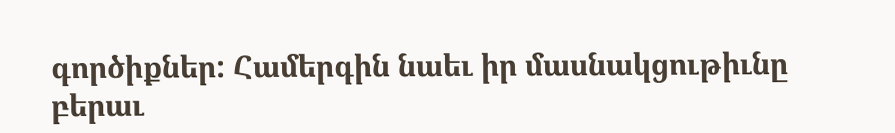գործիքներ: Համերգին նաեւ իր մասնակցութիւնը բերաւ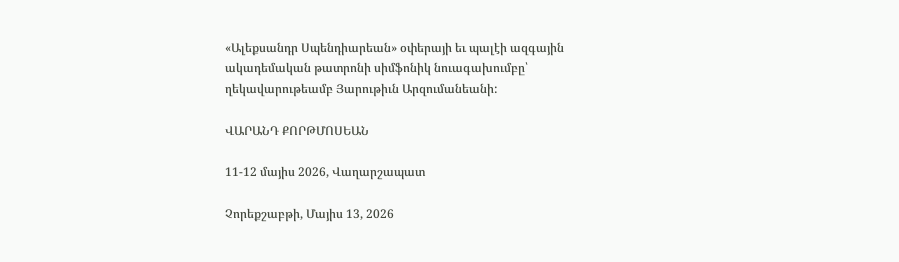«Ալեքսանդր Սպենդիարեան» օփերայի եւ պալէի ազգային ակադեմական թատրոնի սիմֆոնիկ նուագախումբը՝ ղեկավարութեամբ Յարութիւն Արզումանեանի:

ՎԱՐԱՆԴ ՔՈՐԹՄՈՍԵԱՆ

11-12 մայիս 2026, Վաղարշապատ

Չորեքշաբթի, Մայիս 13, 2026